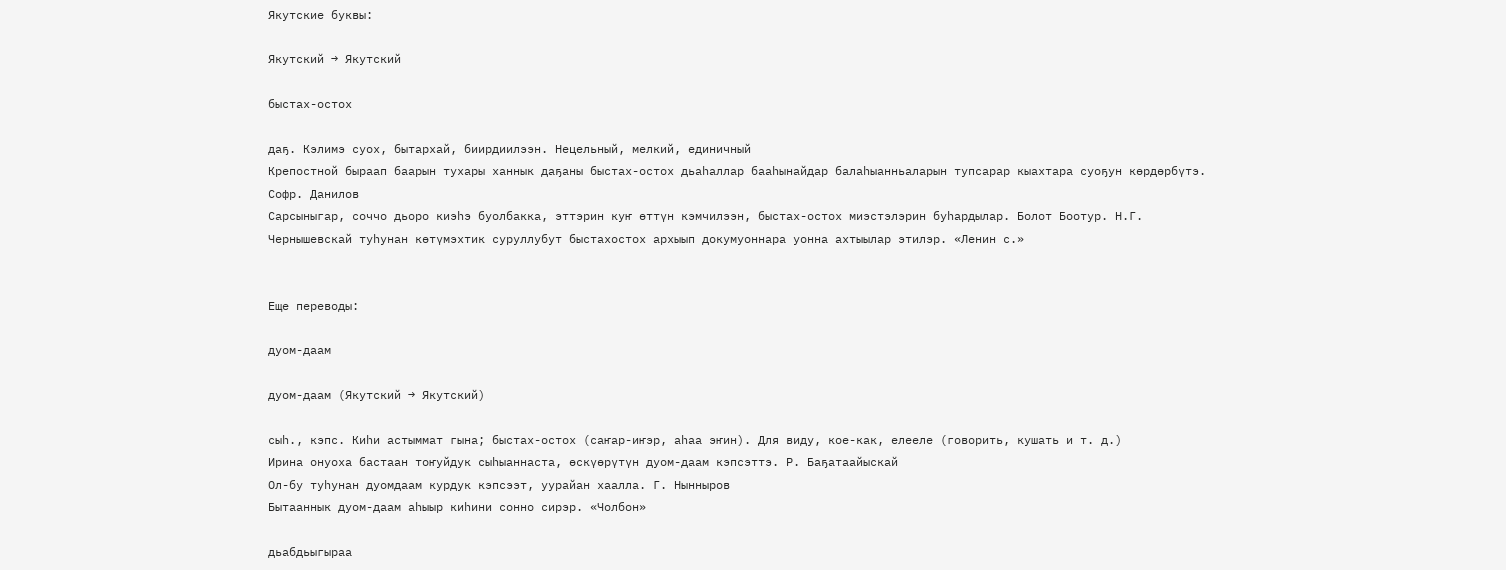Якутские буквы:

Якутский → Якутский

быстах-остох

даҕ. Кэлимэ суох, бытархай, биирдиилээн. Нецельный, мелкий, единичный
Крепостной быраап баарын тухары ханнык даҕаны быстах-остох дьаһаллар бааһынайдар балаһыанньаларын тупсарар кыахтара суоҕун көрдөрбүтэ. Софр. Данилов
Сарсыныгар, соччо дьоро киэһэ буолбакка, эттэрин куҥ өттүн кэмчилээн, быстах-остох миэстэлэрин буһардылар. Болот Боотур. Н.Г. Чернышевскай туһунан көтүмэхтик суруллубут быстахостох архыып докумуоннара уонна ахтыылар этилэр. «Ленин с.»


Еще переводы:

дуом-даам

дуом-даам (Якутский → Якутский)

сыһ., кэпс. Киһи астыммат гына; быстах-остох (саҥар-иҥэр, аһаа эҥин). Для виду, кое-как, елееле (говорить, кушать и т. д.)
Ирина онуоха бастаан тоҥуйдук сыһыаннаста, өскүөрүтүн дуом-даам кэпсэттэ. Р. Баҕатаайыскай
Ол-бу туһунан дуомдаам курдук кэпсээт, уурайан хаалла. Г. Нынныров
Бытааннык дуом-даам аһыыр киһини сонно сирэр. «Чолбон»

дьабдьыгыраа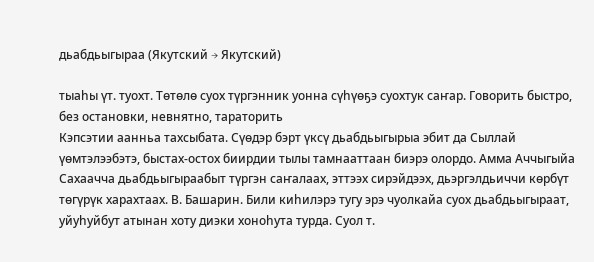дьабдьыгыраа (Якутский → Якутский)

тыаһы үт. туохт. Төтөлө суох түргэнник уонна сүһүөҕэ суохтук саҥар. Говорить быстро, без остановки, невнятно, тараторить
Кэпсэтии аанньа тахсыбата. Сүөдэр бэрт үксү дьабдьыгырыа эбит да Сыллай үөмтэлээбэтэ, быстах-остох биирдии тылы тамнааттаан биэрэ олордо. Амма Аччыгыйа
Сахаачча дьабдьыгыраабыт түргэн саҥалаах, эттээх сирэйдээх, дьэргэлдьиччи көрбүт төгүрүк харахтаах. В. Башарин. Били киһилэрэ тугу эрэ чуолкайа суох дьабдьыгыраат, уйуһуйбут атынан хоту диэки хоноһута турда. Суол т.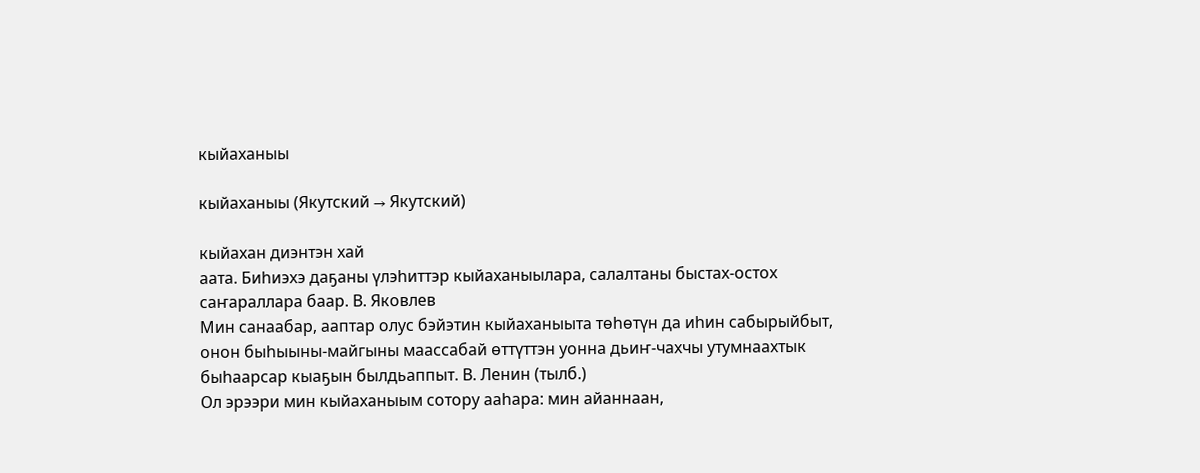кыйаханыы

кыйаханыы (Якутский → Якутский)

кыйахан диэнтэн хай
аата. Биһиэхэ даҕаны үлэһиттэр кыйаханыылара, салалтаны быстах-остох саҥараллара баар. В. Яковлев
Мин санаабар, ааптар олус бэйэтин кыйаханыыта төһөтүн да иһин сабырыйбыт, онон быһыыны-майгыны маассабай өттүттэн уонна дьиҥ-чахчы утумнаахтык быһаарсар кыаҕын былдьаппыт. В. Ленин (тылб.)
Ол эрээри мин кыйаханыым сотору ааһара: мин айаннаан,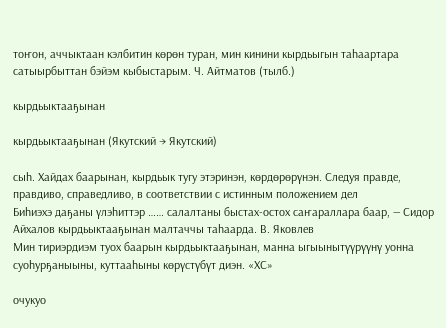тоҥон, аччыктаан кэлбитин көрөн туран, мин кинини кырдьыгын таһаартара сатыырбыттан бэйэм кыбыстарым. Ч. Айтматов (тылб.)

кырдьыктааҕынан

кырдьыктааҕынан (Якутский → Якутский)

сыһ. Хайдах баарынан, кырдьык тугу этэринэн, көрдөрөрүнэн. Следуя правде, правдиво, справедливо, в соответствии с истинным положением дел
Биһиэхэ даҕаны үлэһиттэр …… салалтаны быстах-остох саҥараллара баар, — Сидор Айхалов кырдьыктааҕынан малтаччы таһаарда. В. Яковлев
Мин тириэрдиэм туох баарын кырдьыктааҕынан, манна ыгыынытүүрүүнү уонна суоһурҕаныыны, куттааһыны көрүстүбүт диэн. «ХС»

очукуо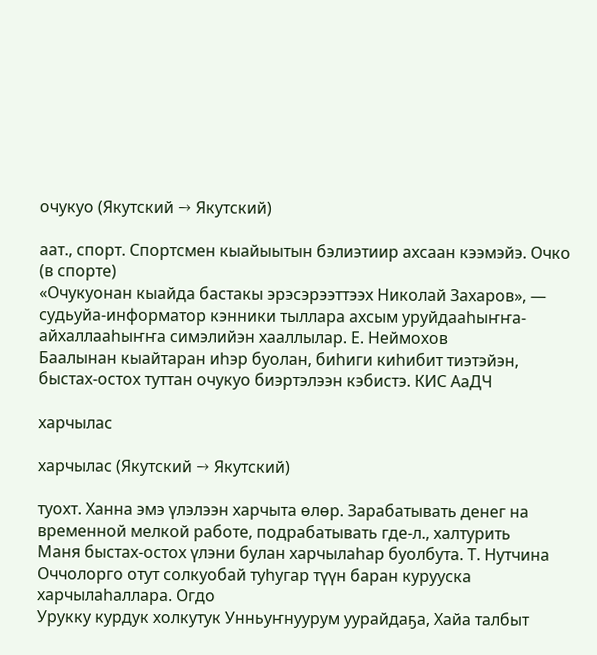очукуо (Якутский → Якутский)

аат., спорт. Спортсмен кыайыытын бэлиэтиир ахсаан кээмэйэ. Очко (в спорте)
«Очукуонан кыайда бастакы эрэсэрээттээх Николай Захаров», — судьуйа-информатор кэнники тыллара ахсым уруйдааһыҥҥа-айхаллааһыҥҥа симэлийэн хааллылар. Е. Неймохов
Баалынан кыайтаран иһэр буолан, биһиги киһибит тиэтэйэн, быстах-остох туттан очукуо биэртэлээн кэбистэ. КИС АаДЧ

харчылас

харчылас (Якутский → Якутский)

туохт. Ханна эмэ үлэлээн харчыта өлөр. Зарабатывать денег на временной мелкой работе, подрабатывать где-л., халтурить
Маня быстах-остох үлэни булан харчылаһар буолбута. Т. Нутчина
Оччолорго отут солкуобай туһугар түүн баран курууска харчылаһаллара. Огдо
Урукку курдук холкутук Унньуҥнуурум уурайдаҕа, Хайа талбыт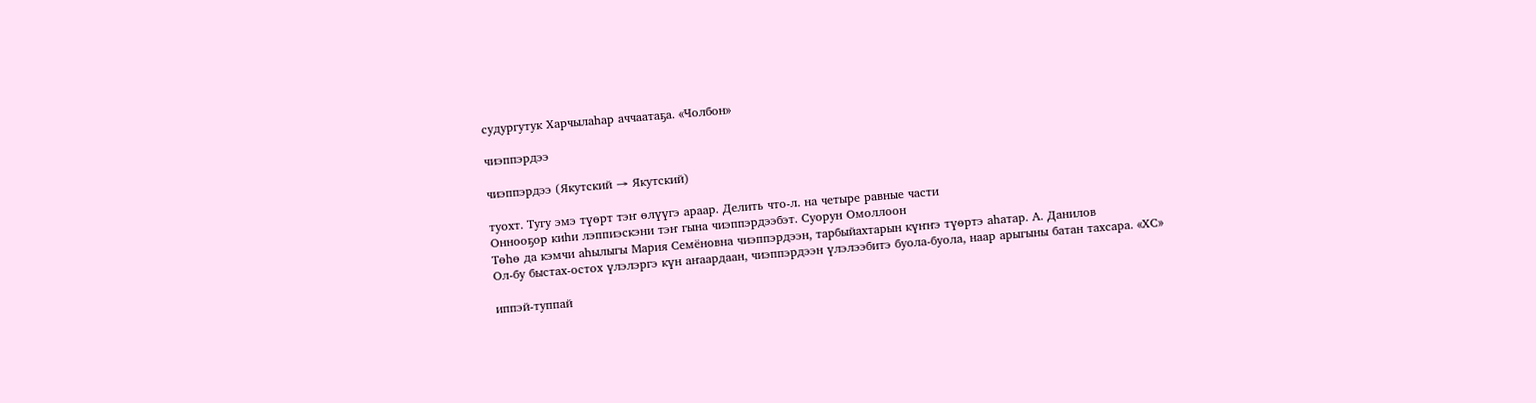судургутук Харчылаһар аччаатаҕа. «Чолбон»

чиэппэрдээ

чиэппэрдээ (Якутский → Якутский)

туохт. Тугу эмэ түөрт тэҥ өлүүгэ араар. Делить что-л. на четыре равные части
Оннооҕор киһи лэппиэскэни тэҥ гына чиэппэрдээбэт. Суорун Омоллоон
Төһө да кэмчи аһылыгы Мария Семёновна чиэппэрдээн, тарбыйахтарын күҥҥэ түөртэ аһатар. А. Данилов
Ол-бу быстах-остох үлэлэргэ күн аҥаардаан, чиэппэрдээн үлэлээбитэ буола-буола, наар арыгыны батан тахсара. «ХС»

иппэй-туппай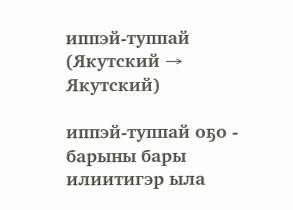иппэй-туппай (Якутский → Якутский)

иппэй-туппай оҕо - барыны бары илиитигэр ыла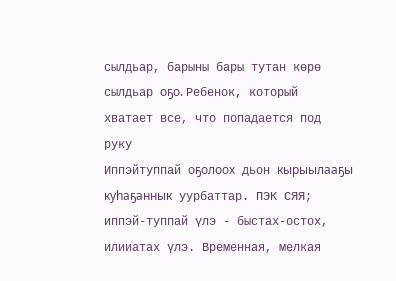сылдьар, барыны бары тутан көрө сылдьар оҕо. Ребенок, который хватает все, что попадается под руку
Иппэйтуппай оҕолоох дьон кырыылааҕы куһаҕаннык уурбаттар. ПЭК СЯЯ; иппэй-туппай үлэ - быстах-остох, илииатах үлэ. Временная, мелкая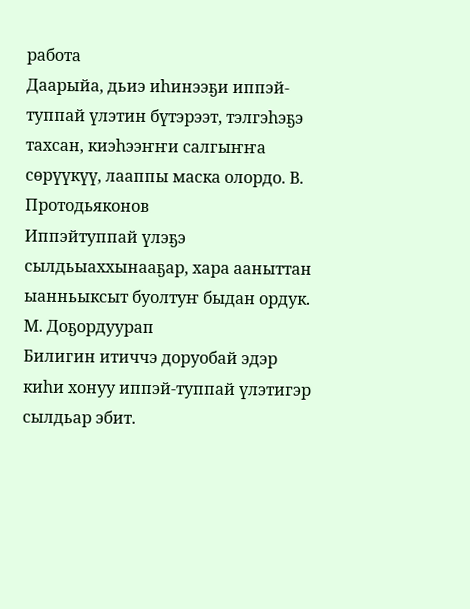работа
Даарыйа, дьиэ иһинээҕи иппэй-туппай үлэтин бүтэрээт, тэлгэһэҕэ тахсан, киэһээҥҥи салгыҥҥа сөрүүкүү, лааппы маска олордо. В. Протодьяконов
Иппэйтуппай үлэҕэ сылдьыаххынааҕар, хара ааныттан ыанньыксыт буолтуҥ быдан ордук. М. Доҕордуурап
Билигин итиччэ доруобай эдэр киһи хонуу иппэй-туппай үлэтигэр сылдьар эбит.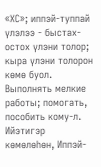«ХС»; иппэй-туппай үлэлээ - быстах-остох үлэни толор; кыра үлэни толорон көмө буол. Выполнять мелкие работы; помогать, пособить кому-л.
Ийэтигэр көмөлөһөн, Иппэй-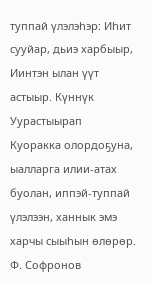туппай үлэлэһэр: Иһит сууйар, дьиэ харбыыр, Иинтэн ылан үүт астыыр. Күннүк Уурастыырап
Куоракка олордоҕуна, ыалларга илии-атах буолан, иппэй-туппай үлэлээн, ханнык эмэ харчы сыыһын өлөрөр. Ф. Софронов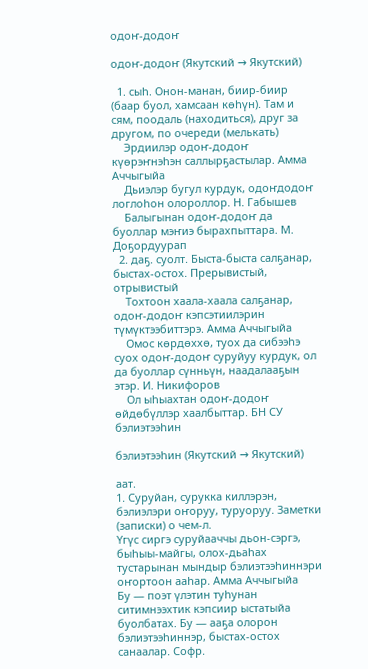одоҥ-додоҥ

одоҥ-додоҥ (Якутский → Якутский)

  1. сыһ. Онон-манан, биир-биир (баар буол, хамсаан көһүн). Там и сям, поодаль (находиться), друг за другом, по очереди (мелькать)
    Эрдиилэр одоҥ-додоҥ күөрэҥнэһэн саллырҕастылар. Амма Аччыгыйа
    Дьиэлэр бугул курдук, одоҥдодоҥ логлоһон олороллор. Н. Габышев
    Балыгынан одоҥ-додоҥ да буоллар мэҥиэ бырахпыттара. М. Доҕордуурап
  2. даҕ. суолт. Быста-быста салҕанар, быстах-остох. Прерывистый, отрывистый
    Тохтоон хаала-хаала салҕанар, одоҥ-додоҥ кэпсэтиилэрин түмүктээбиттэрэ. Амма Аччыгыйа
    Омос көрдөххө, туох да сибээһэ суох одоҥ-додоҥ суруйуу курдук, ол да буоллар сүнньүн, наадалааҕын этэр. И. Никифоров
    Ол ыһыахтан одоҥ-додоҥ өйдөбүллэр хаалбыттар. БН СУ
бэлиэтээһин

бэлиэтээһин (Якутский → Якутский)

аат.
1. Суруйан, сурукка киллэрэн, бэлиэлэри оҥоруу, туруоруу. Заметки (записки) о чем-л.
Үгүс сиргэ суруйааччы дьон-сэргэ, быһыы-майгы, олох-дьаһах тустарынан мындыр бэлиэтээһиннэри оҥортоон ааһар. Амма Аччыгыйа
Бу — поэт үлэтин туһунан ситимнээхтик кэпсиир ыстатыйа буолбатах. Бу — ааҕа олорон бэлиэтээһиннэр, быстах-остох санаалар. Софр.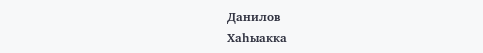Данилов
Хаһыакка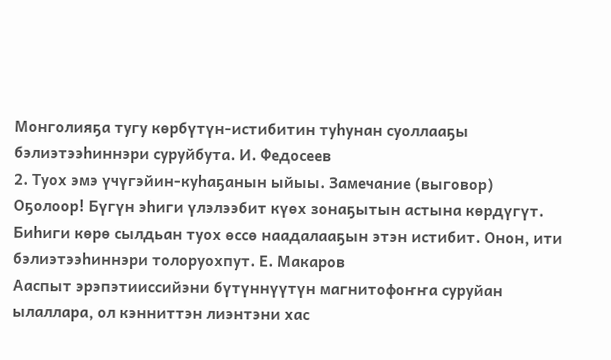Монголияҕа тугу көрбүтүн-истибитин туһунан суоллааҕы бэлиэтээһиннэри суруйбута. И. Федосеев
2. Туох эмэ үчүгэйин-куһаҕанын ыйыы. Замечание (выговор)
Оҕолоор! Бүгүн эһиги үлэлээбит күөх зонаҕытын астына көрдүгүт. Биһиги көрө сылдьан туох өссө наадалааҕын этэн истибит. Онон, ити бэлиэтээһиннэри толоруохпут. Е. Макаров
Ааспыт эрэпэтииссийэни бүтүннүүтүн магнитофоҥҥа суруйан ылаллара, ол кэнниттэн лиэнтэни хас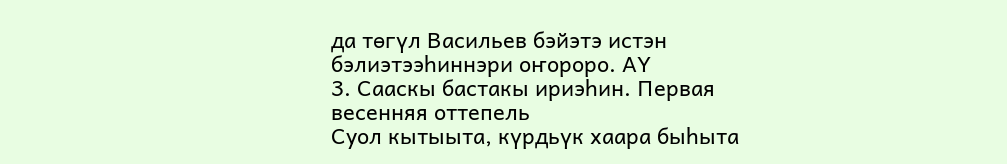да төгүл Васильев бэйэтэ истэн бэлиэтээһиннэри оҥороро. АҮ
3. Сааскы бастакы ириэһин. Первая весенняя оттепель
Суол кытыыта, күрдьүк хаара быһыта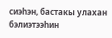сиэһэн, бастакы улахан бэлиэтээһин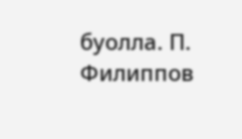буолла. П. Филиппов